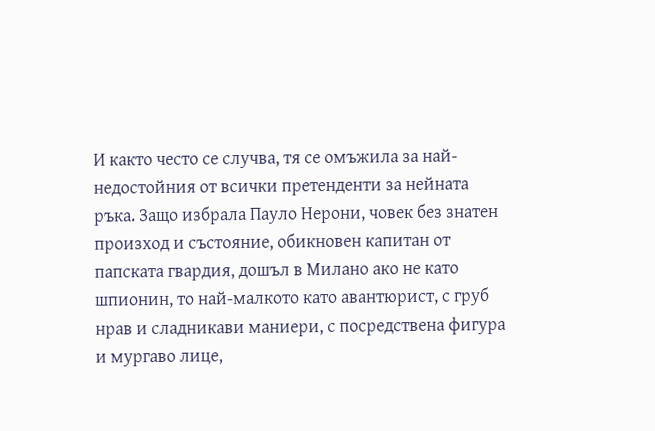И както често се случва, тя се омъжила за най-недостойния от всички претенденти за нейната ръка. Защо избрала Пауло Нерони, човек без знатен произход и състояние, обикновен капитан от папската гвардия, дошъл в Милано ако не като шпионин, то най-малкото като авантюрист, с груб нрав и сладникави маниери, с посредствена фигура и мургаво лице,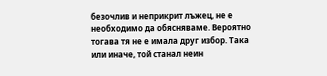безочлив и неприкрит лъжец, не е необходимо да обясняваме. Вероятно тогава тя не е имала друг избор. Така или иначе, той станал неин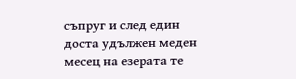съпруг и след един доста удължен меден месец на езерата те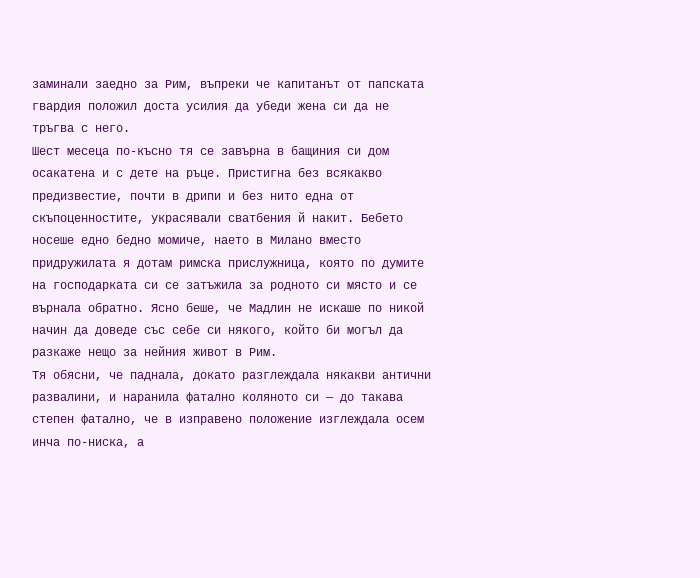заминали заедно за Рим, въпреки че капитанът от папската гвардия положил доста усилия да убеди жена си да не тръгва с него.
Шест месеца по-късно тя се завърна в бащиния си дом осакатена и с дете на ръце. Пристигна без всякакво предизвестие, почти в дрипи и без нито една от скъпоценностите, украсявали сватбения й накит. Бебето носеше едно бедно момиче, наето в Милано вместо придружилата я дотам римска прислужница, която по думите на господарката си се затъжила за родното си място и се върнала обратно. Ясно беше, че Мадлин не искаше по никой начин да доведе със себе си някого, който би могъл да разкаже нещо за нейния живот в Рим.
Тя обясни, че паднала, докато разглеждала някакви антични развалини, и наранила фатално коляното си — до такава степен фатално, че в изправено положение изглеждала осем инча по-ниска, а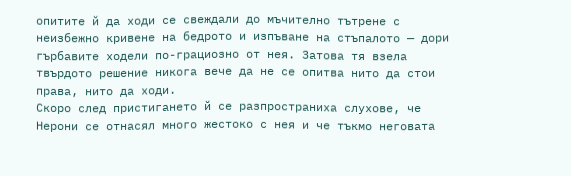опитите й да ходи се свеждали до мъчително тътрене с неизбежно кривене на бедрото и изпъване на стъпалото — дори гърбавите ходели по-грациозно от нея. Затова тя взела твърдото решение никога вече да не се опитва нито да стои права, нито да ходи.
Скоро след пристигането й се разпространиха слухове, че Нерони се отнасял много жестоко с нея и че тъкмо неговата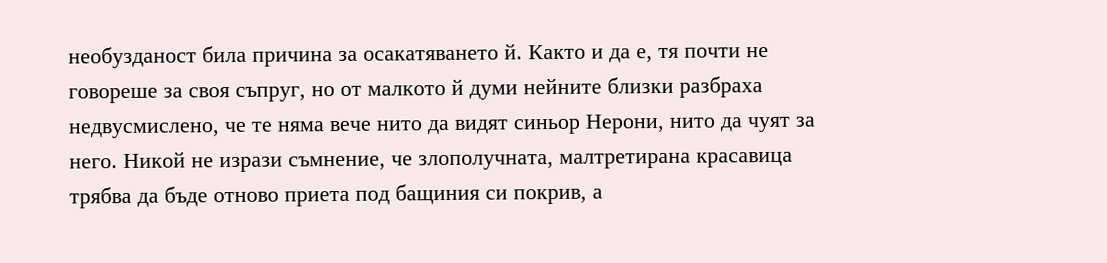необузданост била причина за осакатяването й. Както и да е, тя почти не говореше за своя съпруг, но от малкото й думи нейните близки разбраха недвусмислено, че те няма вече нито да видят синьор Нерони, нито да чуят за него. Никой не изрази съмнение, че злополучната, малтретирана красавица трябва да бъде отново приета под бащиния си покрив, а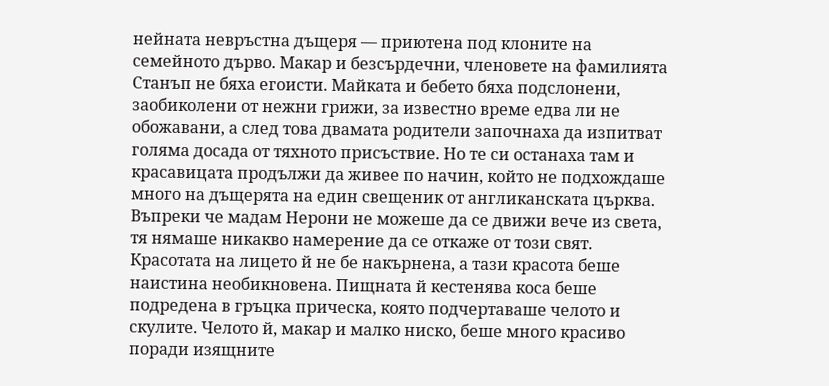нейната невръстна дъщеря — приютена под клоните на семейното дърво. Макар и безсърдечни, членовете на фамилията Станъп не бяха егоисти. Майката и бебето бяха подслонени, заобиколени от нежни грижи, за известно време едва ли не обожавани, а след това двамата родители започнаха да изпитват голяма досада от тяхното присъствие. Но те си останаха там и красавицата продължи да живее по начин, който не подхождаше много на дъщерята на един свещеник от англиканската църква.
Въпреки че мадам Нерони не можеше да се движи вече из света, тя нямаше никакво намерение да се откаже от този свят. Красотата на лицето й не бе накърнена, а тази красота беше наистина необикновена. Пищната й кестенява коса беше подредена в гръцка прическа, която подчертаваше челото и скулите. Челото й, макар и малко ниско, беше много красиво поради изящните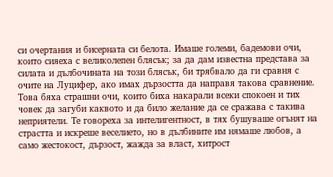си очертания и бисерната си белота. Имаше големи, бадемови очи, които сияеха с великолепен блясък; за да дам известна представа за силата и дълбочината на този блясък, би трябвало да ги сравня с очите на Луцифер, ако имах дързостта да направя такова сравнение. Това бяха страшни очи, които биха накарали всеки спокоен и тих човек да загуби каквото и да било желание да се сражава с такива неприятели. Те говореха за интелигентност, в тях бушуваше огънят на страстта и искреше веселието, но в дълбините им нямаше любов, а само жестокост, дързост, жажда за власт, хитрост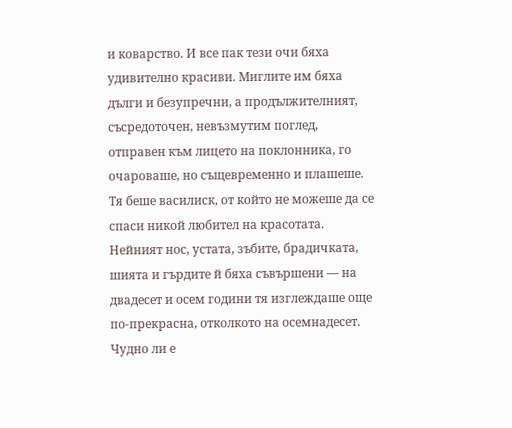и коварство. И все пак тези очи бяха удивително красиви. Миглите им бяха дълги и безупречни, а продължителният, съсредоточен, невъзмутим поглед, отправен към лицето на поклонника, го очароваше, но същевременно и плашеше. Тя беше василиск, от който не можеше да се спаси никой любител на красотата. Нейният нос, устата, зъбите, брадичката, шията и гърдите й бяха съвършени — на двадесет и осем години тя изглеждаше още по-прекрасна, отколкото на осемнадесет. Чудно ли е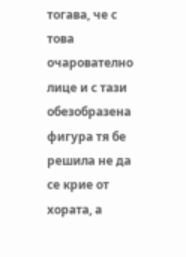тогава, че с това очарователно лице и с тази обезобразена фигура тя бе решила не да се крие от хората, а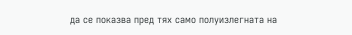да се показва пред тях само полуизлегната на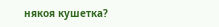някоя кушетка?